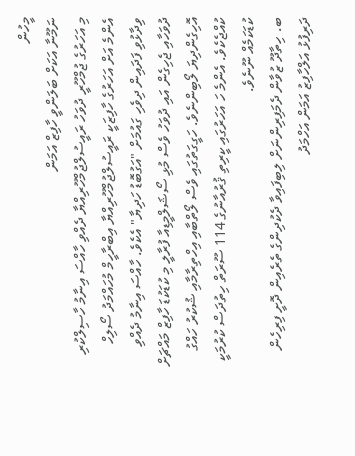މީހުން
ނަމޫނާ އަކަށް ބަލަންވީ ހާފިޒް އަމަން
މި އަހަރުގެ ޖުމްހޫރީ ދުވަހު ރައީސުލްޖުމްހޫރިއްޔާ ދެއްވި ހާއްސަ އިނާމު ހާސިލްކުރި އެންމެ އަށް އަހަރުގެ ހާފިޒަކީ ރައީސުލްޖުމްހޫރިއްޔާ އިބްރާހީމް މުހައްމަދު ސޯލިހް ވިދާޅުވި ފަދައިން ދިވެހި ގައުމަށް "އަގުބޮޑު ހަދިޔާ" އެކެވެ. ހާއްސަ އިނާމު ދެއްވި ދުވަހާއި ޖެހިގެން އައި ދުވަހު ވެސް މުޅި ސޯޝަލްމީޑިއާ ފުރާލީ މި ކުޑަކުޑަ ހާފިޒް މައްޗަށް އޮހިގެންދިޔަ ލޯބިންނެވެ. ހަގީގަތުގައި ވެސް ލޯތްބާއި އިހްތިރާމާއި ޝުކުރު ހައްގު ކުއްޖެކެވެ. އެންމެ ހަ އަހަރުގައި ކީރިތި ޤުރުއާނުގެ 114 ސޫރަތް ހިތުދަސް ކުރުމަކީ ކުޑަކަމެއް ނޫނެވެ.
ބ. ހިތާދޫ ޒުވާން ދެމަފިރިންނަށް ލިބިފައިވާ ދެކުދިންގެ ތެރެއިން ދޮށީ ފިރިހެން ދަރިފުޅު އަލްހާފިޒު އަމަން އަހްމަދު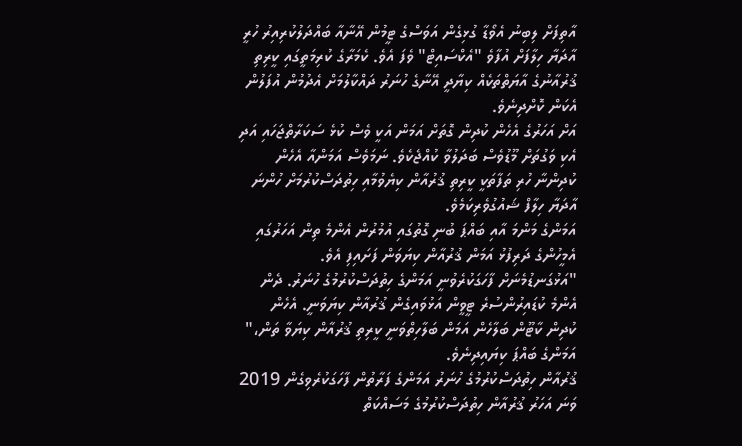އާތިފަށް ލިބިނު އެވޯޑާ ގުޅިގެން އަވަސްގެ ޓީމުން އޭނާއާ ބައްދަލުކުރިއިރު ހުރީ އާދަޔާ ހިލާފަށް އުފާވެ "އެކްސައިޓް" ވެފަ އެވެ. ކެމަރާގެ ކުރިމަތީގައި ކީރިތި ޤުރުއާނުގެ އާޔަތްތަކެއް ކިޔާދީ އޭނާގެ ހުނަރު ދައްކާލުމަށް އެދުމުން އުފަލުން އެކަން ކޮށްދިނެވެ.
އަށް އަހަރުގެ އެހެން ކުދިން ގޮތަށް އަމަން އަކީ ވެސް ކުޅެ ސަކަރާތްޖަހައި އަދި އެކި ވަގުތަށް މޫޑުވެސް ބަދަލުވާ ކުއްޖެކެވެ. ނަމަވެސް އަމަންއާ އެހެން ކުދިންނާ ހުރި ތަފާތަކީ ކީރިތި ޤުރުއާން ކިޔެވުމާއި ހިތުދަސްކުރުމަށް ހުންނަ އާދަޔާ ހިލާފް ޝައުގުވެރިކަމެވެ.
އަމަންގެ މަންމަ އާއި ބައްޕަ ބުނި ގޮތުގައި އުމުރުން އެންމެ ތިން އަހަރުގައި އެމީހުންގެ ދަރިފުޅު އަމަން ޤުރުއާން ކިޔަވަން ފަށައިފި އެވެ.
"އަޅުގަނޑުމެނަށް ފާހަގަކުރެވުނީ އަމަންގެ ހިތުދަސްކުރުމުގެ ހުނަރު. ދެން އެންމެ ކުޑައިރުންސުރެ ޓީވީން އަޅުވައިގެން ޤުރުއާން ކިޔަވަނީ. އެހެން ކުދިން ކާޓޫން ބަލާހެން އަމަން ބަލާހިތްވަނީ ކީރިތި ޤުރުއާން ކިޔަވާ ތަން،" އަމަންގެ ބައްޕަ ކިޔައިދިނެވެ.
ޤުރުއާން ހިތުދަސްކުރުމުގެ ހުނަރު އަމަންގެ ފަރާތުން ފާހަގަކުރެވިގެން 2019 ވަނަ އަހަރު ޤުރުއާން ހިތުދަސްކުރުމުގެ މަސައްކަތް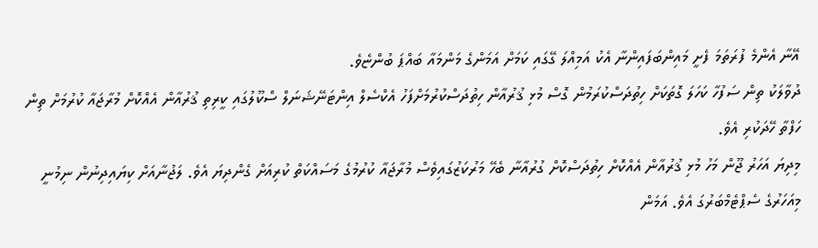އޭނާ އެންމެ ފުރަތަމަ ފެށީ މައިންބަފައިންނާ އެކު އަމިއްލަ ގޭގައި ކަމަށް އަމަންގެ މަންމައާ ބައްޕަ ބުންޏެވެ.
ދުވާލަކު ތިން ސަފުހާ ކަހަލަ ގޮތަކަށް ހިތުދަސްކުރަމުން ގޮސް މުޅި ޤުރުއާން ހިތުދަސްކުރުމަށްފަހު އެކްސެލް އިންޓަނޭޝަނަލް ސްކޫލުގައި ކީރިތި ޤުރުއާން އެއްކޮށް މުރާޖައާ ކުރުމަށް ތިން ހަފްތާ ހޭދަކުރި އެވެ.
މިދިޔަ އަހަރު ޖޫން މަހު މުޅި ޤުރުއާން އެއްކޮށް ހިތުދަސްކޮށް ގުރުއާނާ ބެހޭ މަރުކަޒުގައިވެސް މުރާޖައާ ކުރުމުގެ މަސައްކަތް ކުރިއަށް ގެންދިޔަ އެވެ. ލަޖުނާއަށް ކިޔައިދިނުން ނިމުނީ މިއަހަރުގެ ސެޕްޓެމްބަރުގަ އެވެ. އަމަން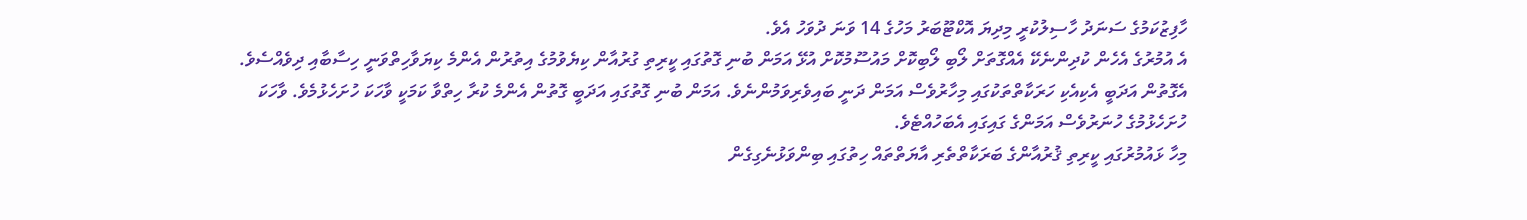ހާފިޒުކަމުގެ ސަނަދު ހާސިލުކުރީ މިދިޔަ އޮކްޓޫބަރު މަހުގެ 14 ވަނަ ދުވަހު އެވެ.
އެ އުމުރުގެ އެހެން ކުދިންނެކޭ އެއްގޮތަށް ލޯބި ލޯބިކޮށް މައުސޫމުކޮށް އުޅޭ އަމަން ބުނި ގޮތުގައި ކީރިތި ގުރުއާން ކިޔެވުމުގެ އިތުރުން އެންމެ ކިޔަވާހިތްވަނީ ހިސާބާއި ދިވެއްސެވެ. އެގޮތުން އަދަބީ އެކިއެކި ހަރަކާތްތަކުގައި މިހާރުވެސް އަމަން ދަނީ ބައިވެރިވަމުންނެވެ. އަމަން ބުނި ގޮތުގައި އަދަބީ ގޮތުން އެންމެ ކުރާ ހިތްވާ ކަމަކީ ވާހަކަ ހުށަހެޅުމެވެ. ވާހަކަ ހުށަހެޅުމުގެ ހުނަރުވެސް އަމަންގެ ގައިގައި އެބަހުއްޓެވެ.
މިހާ ޅައުމުރުގައި ކީރިތި ޤުރުއާންގެ ބަރަކާތްތެރި އާޔަތްތައް ހިތުގައި ބިންވަޅުނެގިގެން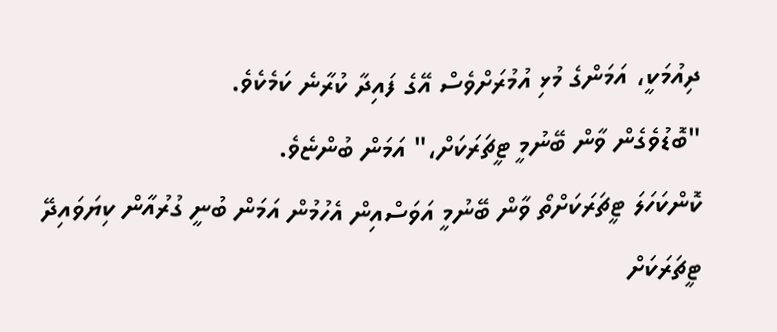ދިއުމަކީ، އަމަންގެ މުޅި އުމުރަށްވެސް އޭގެ ފައިދާ ކުރާނެ ކަމެކެވެ.
"ބޮޑުވެގެން ވާން ބޭނުމީ ޓީޗަރަކަށް،" އަމަން ބުންޏެވެ.
ކޮންކަހަލަ ޓީޗަރަކަށްތޯ ވާން ބޭނުމީ އަވަސްއިން އެހުމުން އަމަން ބުނީ ގުރުއާން ކިޔަވައިދޭ ޓީޗަރަކަށް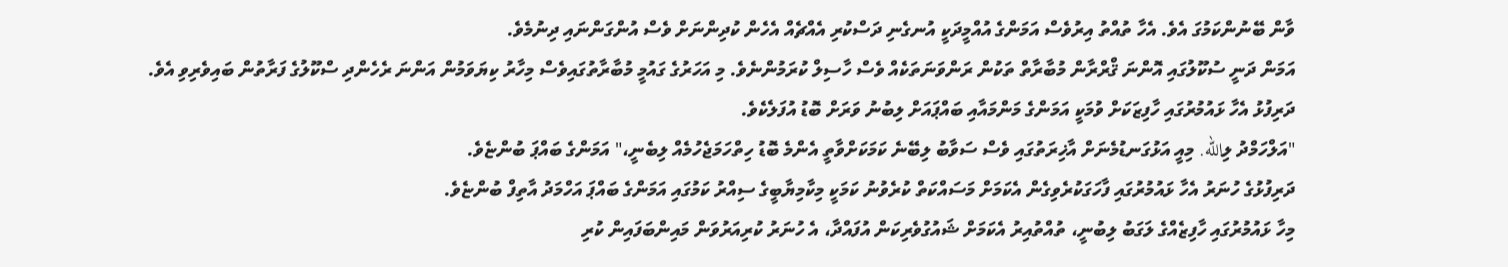ވާން ބޭނުންކަމުގަ އެވެ. އެހާ ތުއްތު އިރުވެސް އަމަންގެ އުއްމީދަކީ އުނގެނި ދަސްކުރި އެއްޗެއް އެހެން ކުދިންނަށް ވެސް އުންގަންނައި ދިނުމެވެ.
އަމަން ދަނީ ސުކޫލުގައި އޮންނަ ޤްރްރާން މުބާރާތް ތަކުން ރަންވަނަތަކެއް ވެސް ހާސިލް ކުރަމުންނެވެ. މި އަހަރުގެ ގައުމީ މުބާރާތުގައިވެސް މިހާރު ކިޔަވަމުން އަންނަ ރެހެންދި ސްކޫލުގެ ފަރާތުން ބައިވެރިވި އެވެ.
ދަރިފުޅު އެހާ ޅައުމުރުގައި ހާފިޒަކަށް ވުމަކީ އަމަންގެ މަންމައާއި ބައްޕައަށް ލިބުނު ވަރަށް ބޮޑު އުފަލެކެވެ.
"އަލްހަމްދު ލިالله. މިއީ އަޅުގަނޑުމެނަށް އާޚިރަތުގައި ވެސް ސަވާބު ލިބޭނެ ކަމަކަށްވާތީ އެންމެ ބޮޑު ހިތްހަމަޖެހުމެއް ލިބެނީ،" އަމަންގެ ބައްޕަ ބުންޏެވެ.
ދަރިފުޅުގެ ހުނަރު އެހާ ޅައުމުރުގައި ފާހަގަކުރެވިގެން އެކަމަށް މަސައްކަތް ކުރެވުނު ކަމަކީ މިކާމިޔާބީގެ ސިއްރު ކަމުގައި އަމަންގެ ބައްޕަ އަހްމަދު އާތިފް ބުންޏެވެ.
މިހާ ޅައުމުރުގައި ހާފިޒެއްގެ ލަގަބު ލިބުނީ، ތުއްތުއިރު އެކަމަށް ޝައުގުވެރިކަން އުފައްދާ، އެ ހުނަރު ކުރިއަރުވަން މައިންބަފައިން ކުރި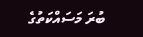ބުރަ މަސައްކަތުގެ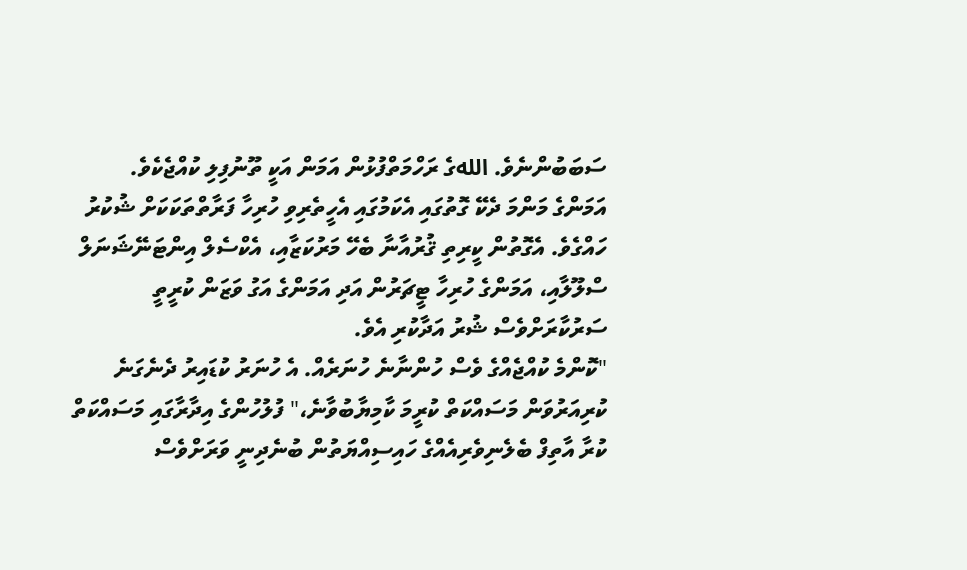ސަބަބުންނެވެ. اللهގެ ރަހްމަތްފުޅުން އަމަން އަކީ ތޫނުފިލި ކުއްޖެކެވެ.
އަމަންގެ މަންމަ ދެކޭ ގޮތުގައި އެކަމުގައި އެހީތެރިވި ހުރިހާ ފަރާތްތަކަކަށް ޝުކުރު ހައްގެވެ. އެގޮތުން ކީރިތި ޤުރުއާނާ ބެހޭ މަރުކަޒާއި، އެކްސެލް އިންޓަނޭޝަނަލް ސްލޫލާއި، އަމަންގެ ހުރިހާ ޓީޗަރުން އަދި އަމަންގެ އަގު ވަޒަން ކުރީތީ ސަރުކާރަށްވެސް ޝުރު އަދާކުރި އެވެ.
"ކޮންމެ ކުއްޖެއްގެ ވެސް ހުންނާނެ ހުނަރެއް. އެ ހުނަރު ކުޑައިރު ދެނެގަނެ ކުރިއަރުވަން މަސައްކަތް ކުރީމަ ކާމިޔާބުވާނެ،" ފުލުހުންގެ އިދާރާގައި މަސައްކަތް ކުރާ އާތިފް ބެލެނިވެރިއެއްގެ ހައިސިއްޔަތުން ބުނެދިނީ ވަރަށްވެސް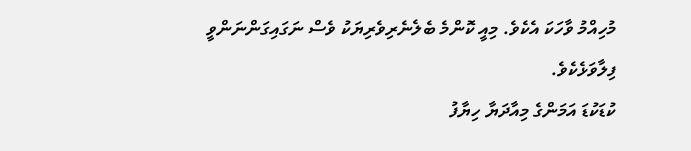މުހިއްމު ވާހަކަ އެކެވެ. މިއީ ކޮންމެ ބެލެނެރިވެރިޔަކު ވެސް ނަގައިގަންނަންވީ ފިލާވަޅެކެވެ.
ކުޑަކުޑަ އަމަންގެ މިއާދަޔާ ހިޔާފު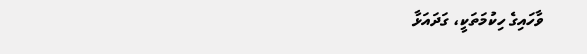ވާހައިގެ ހިކުމަތަކީ، ގަދައަޅާ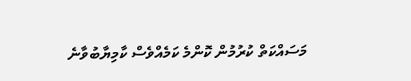މަސައްކަތް ކުރުމުން ކޮންމެ ކަމެއްވެސް ކާމިޔާބުވާނެ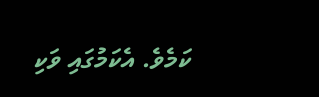ކަމެވެ. އެކަމުގައި ވަކި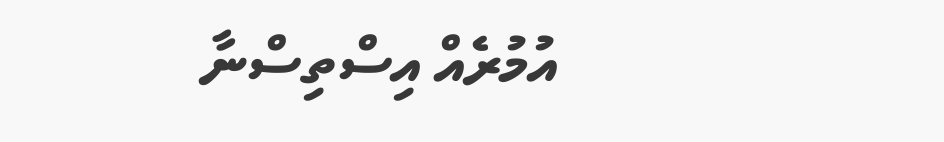އުމުރެއް އިސްތިސްނާ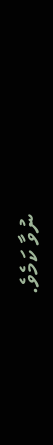ނުވާ ކަމެވެ.